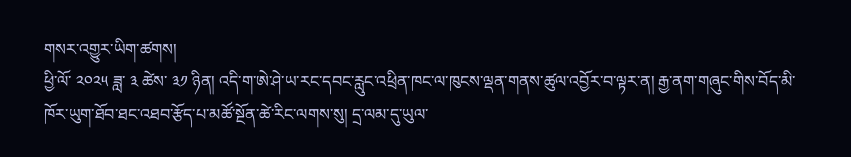གསར་འགྱུར་ཡིག་ཚགས།
ཕྱི་ལོ་ ༢༠༢༥ ཟླ་ ༣ ཚེས་ ༣༡ ཉིན། འདི་ག་ཨེ་ཤེ་ཡ་རང་དབང་རླུང་འཕྲིན་ཁང་ལ་ཁུངས་ལྡན་གནས་ཚུལ་འབྱོར་བ་ལྟར་ན། རྒྱ་ནག་གཞུང་གིས་བོད་མི་ཁོར་ཡུག་ཐོབ་ཐང་འཐབ་རྩོད་པ་མཚོ་སྔོན་ཚེ་རིང་ལགས་སུ། དྲ་ལམ་དུ་ཡུལ་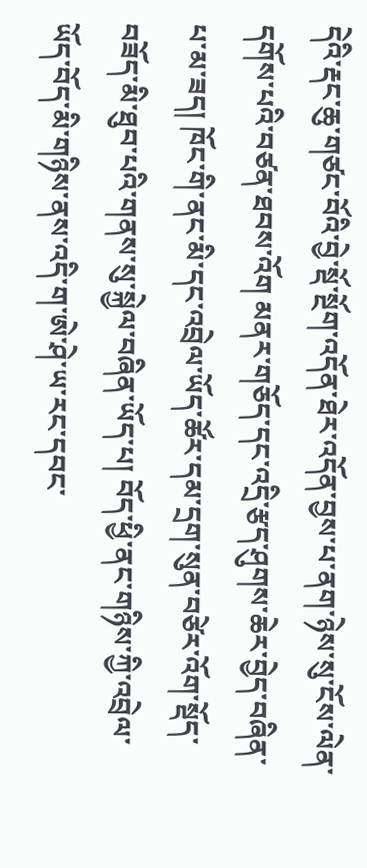དེའི་རྡང་ཆུ་གཙང་བོའི་བྱེ་སྡོ་སྔོག་འདོན་ཐེར་འདོན་བྱས་པ་ནག་ཉེས་སུ་ངོས་ལེན་དགོས་པའི་བཙན་ཐབས་འོག མནར་གཅོད་དང་འདྲི་རྩད་ཤུགས་ཆེར་བྱེད་བཞིན་པ་མ་ཟད། ཁོང་གི་ནང་མི་དང་འབྲེལ་ཡོད་ཚོར་དམ་དྲག་སུན་བཙེར་འོག་སྡོད་བཟོད་མི་ཐུབ་པའི་གནས་སུ་སྐྱེལ་བཞིན་ཡོད་པ། བོད་ཕྱི་ནང་གཉིས་ཀྱི་འབྲེལ་ཡོད་བོད་མི་གཉིས་ནས་འདི་ག་ཨེ་ཤེ་ཡ་རང་དབང་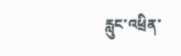རླུང་འཕྲིན་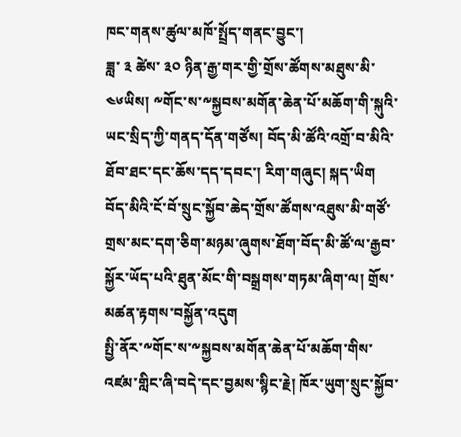ཁང་གནས་ཚུལ་མཁོ་སྤྲོད་གནང་བྱུང་།
ཟླ་ ༣ ཚེས་ ༣༠ ཉིན་རྒྱ་གར་གྱི་གྲོས་ཚོགས་མཐུས་མི་༤༦ཡིས། ༸གོང་ས་༸སྐྱབས་མགོན་ཆེན་པོ་མཆོག་གི་སྐུའི་ཡང་སྲིད་ཀྱི་གནད་དོན་གཙོས། བོད་མི་ཚོའི་འགྲོ་བ་མིའི་ཐོབ་ཐང་དང་ཆོས་དད་དབང་། རིག་གཞུང། སྐད་ཡིག བོད་མིའི་ངོ་བོ་སྲུང་སྐྱོབ་ཆེད་གྲོས་ཚོགས་འཐུས་མི་གཙོ་གྲས་མང་དག་ཅིག་མཉམ་ཞུགས་ཐོག་བོད་མི་ཚོ་ལ་རྒྱབ་སྐྱོར་ཡོད་པའི་ཐུན་མོང་གི་བསྒྲགས་གཏམ་ཞིག་ལ། གྲོས་མཚན་རྟགས་བསྐྱོན་འདུག
སྤྱི་ནོར་༸གོང་ས་༸སྐྱབས་མགོན་ཆེན་པོ་མཆོག་གིས་འཛམ་གླིང་ཞི་བདེ་དང་བྱམས་སྙིང་རྗེ། ཁོར་ཡུག་སྲུང་སྐྱོབ་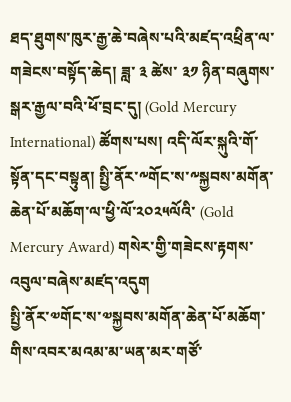ཐད་ཐུགས་ཁུར་རྒྱ་ཆེ་བཞེས་པའི་མཛད་འཕྲིན་ལ་གཟེངས་བསྟོད་ཆེད། ཟླ་ ༣ ཚེས་ ༣༡ ཉིན་བཞུགས་སྒར་རྒྱལ་བའི་ཕོ་བྲང་དུ། (Gold Mercury International) ཚོགས་པས། འདི་ལོར་སྐུའི་གོ་སྟོན་དང་བསྟུན། སྤྱི་ནོར་༸གོང་ས་༸སྐྱབས་མགོན་ཆེན་པོ་མཆོག་ལ་ཕྱི་ལོ་༢༠༢༥ལོའི་ (Gold Mercury Award) གསེར་གྱི་གཟེངས་རྟགས་འབུལ་བཞེས་མཛད་འདུག
སྤྱི་ནོར་༧གོང་ས་༧སྐྱབས་མགོན་ཆེན་པོ་མཆོག་གིས་འབར་མའམ་མ་ཡན་མར་གཙོ་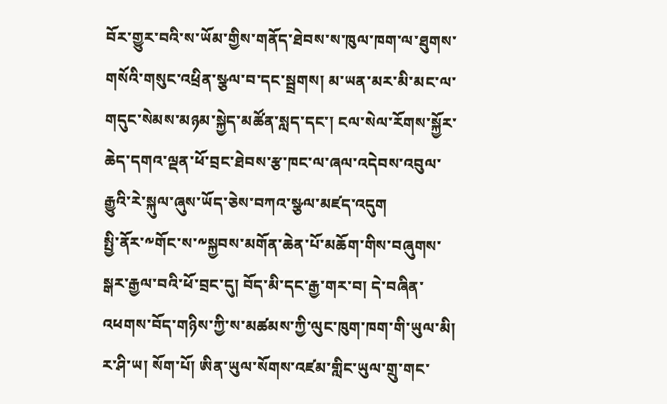བོར་གྱུར་བའི་ས་ཡོམ་གྱིས་གནོད་ཐེབས་ས་ཁུལ་ཁག་ལ་ཐུགས་གསོའི་གསུང་འཕྲིན་སྩལ་བ་དང་སྦྲགས། མ་ཡན་མར་མི་མང་ལ་གདུང་སེམས་མཉམ་སྐྱེད་མཚོན་སླད་དང་། ངལ་སེལ་རོགས་སྐྱོར་ཆེད་དགའ་ལྡན་ཕོ་བྲང་ཐེབས་རྩ་ཁང་ལ་ཞལ་འདེབས་འབུལ་རྒྱུའི་རེ་སྐུལ་ཞུས་ཡོད་ཅེས་བཀའ་སྩལ་མཛད་འདུག
སྤྱི་ནོར་༸གོང་ས་༸སྐྱབས་མགོན་ཆེན་པོ་མཆོག་གིས་བཞུགས་སྒར་རྒྱལ་བའི་ཕོ་བྲང་དུ། བོད་མི་དང་རྒྱ་གར་བ། དེ་བཞིན་འཕགས་བོད་གཉིས་ཀྱི་ས་མཚམས་ཀྱི་ལུང་ཁུག་ཁག་གི་ཡུལ་མི། ར་ཤི་ཡ། སོག་པོ། ཨིན་ཡུལ་སོགས་འཛམ་གླིང་ཡུལ་གྲུ་གང་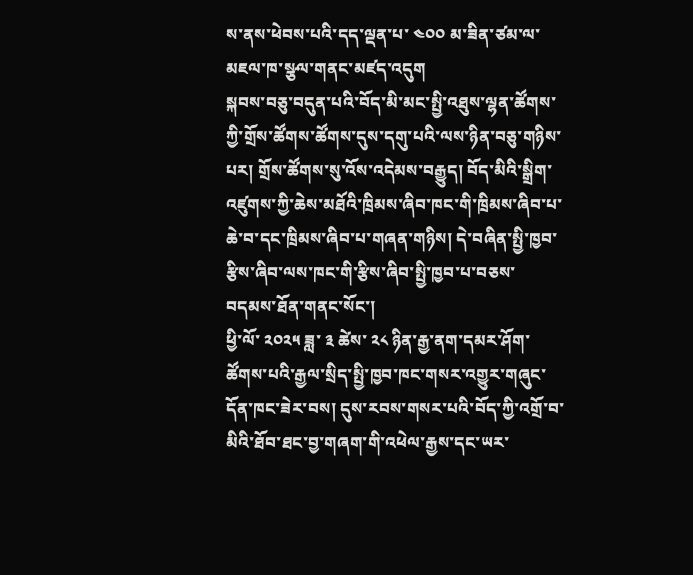ས་ནས་ཕེབས་པའི་དད་ལྡན་པ་ ༤༠༠ མ་ཟིན་ཙམ་ལ་མཇལ་ཁ་སྩལ་གནང་མཛད་འདུག
སྐབས་བཅུ་བདུན་པའི་བོད་མི་མང་སྤྱི་འཐུས་ལྷན་ཚོགས་ཀྱི་གྲོས་ཚོགས་ཚོགས་དུས་དགུ་པའི་ལས་ཉིན་བཅུ་གཉིས་པར། གྲོས་ཚོགས་སུ་འོས་འདེམས་བརྒྱུད། བོད་མིའི་སྒྲིག་འཛུགས་ཀྱི་ཆེས་མཐོའི་ཁྲིམས་ཞིབ་ཁང་གི་ཁྲིམས་ཞིབ་པ་ཆེ་བ་དང་ཁྲིམས་ཞིབ་པ་གཞན་གཉིས། དེ་བཞིན་སྤྱི་ཁྱབ་རྩིས་ཞིབ་ལས་ཁང་གི་རྩིས་ཞིབ་སྤྱི་ཁྱབ་པ་བཅས་བདམས་ཐོན་གནང་སོང་།
ཕྱི་ལོ་ ༢༠༢༥ ཟླ་ ༣ ཚེས་ ༢༨ ཉིན་རྒྱ་ནག་དམར་ཤོག་ཚོགས་པའི་རྒྱལ་སྲིད་སྤྱི་ཁྱབ་ཁང་གསར་འགྱུར་གཞུང་དོན་ཁང་ཟེར་བས། དུས་རབས་གསར་པའི་བོད་ཀྱི་འགྲོ་བ་མིའི་ཐོབ་ཐང་བྱ་གཞག་གི་འཕེལ་རྒྱས་དང་ཡར་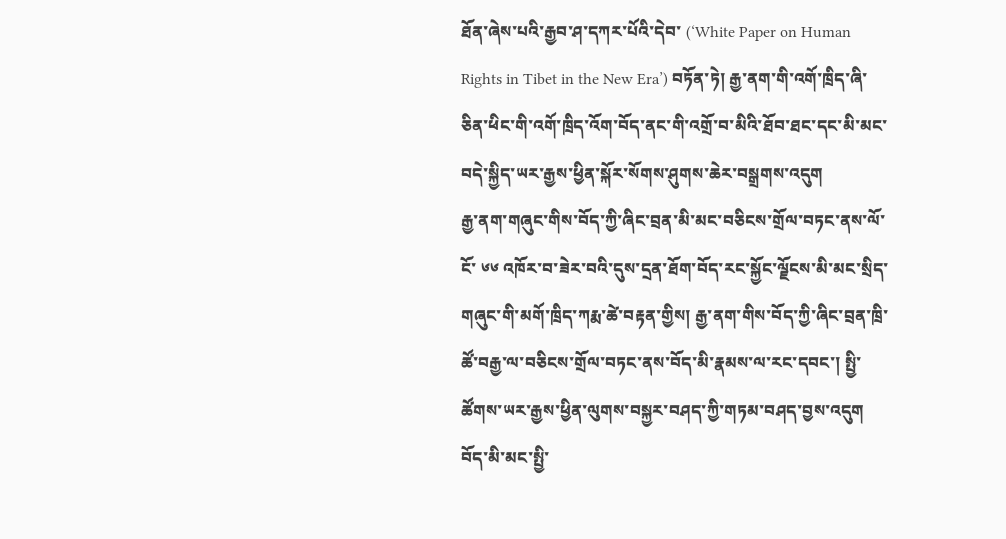ཐོན་ཞེས་པའི་རྒྱབ་ཤ་དཀར་པོའི་དེབ་ (‘White Paper on Human Rights in Tibet in the New Era’) བཏོན་ཏེ། རྒྱ་ནག་གི་འགོ་ཁྲིད་ཞི་ཅིན་ཕིང་གི་འགོ་ཁྲིད་འོག་བོད་ནང་གི་འགྲོ་བ་མིའི་ཐོབ་ཐང་དང་མི་མང་བདེ་སྐྱིད་ཡར་རྒྱས་ཕྱིན་སྐོར་སོགས་ཤུགས་ཆེར་བསྒྲགས་འདུག
རྒྱ་ནག་གཞུང་གིས་བོད་ཀྱི་ཞིང་བྲན་མི་མང་བཅིངས་གྲོལ་བཏང་ནས་ལོ་ངོ་ ༦༦ འཁོར་བ་ཟེར་བའི་དུས་དྲན་ཐོག་བོད་རང་སྐྱོང་ལྗོངས་མི་མང་སྲིད་གཞུང་གི་མགོ་ཁྲིད་ཀརྨ་ཚེ་བརྟན་གྱིས། རྒྱ་ནག་གིས་བོད་ཀྱི་ཞིང་བྲན་ཁྲི་ཚོ་བརྒྱ་ལ་བཅིངས་གྲོལ་བཏང་ནས་བོད་མི་རྣམས་ལ་རང་དབང་། སྤྱི་ཚོགས་ཡར་རྒྱས་ཕྱིན་ལུགས་བསྐྱར་བཤད་ཀྱི་གཏམ་བཤད་བྱས་འདུག
བོད་མི་མང་སྤྱི་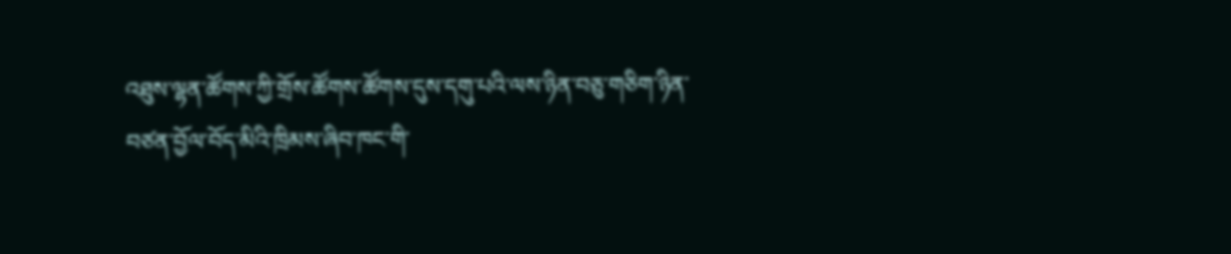འཐུས་ལྷན་ཚོགས་ཀྱི་གྲོས་ཚོགས་ཚོགས་དུས་དགུ་པའི་ལས་ཉིན་བཅུ་གཅིག་ཉིན་བཙན་བྱོལ་བོད་མིའི་ཁྲིམས་ཞིབ་ཁང་གི་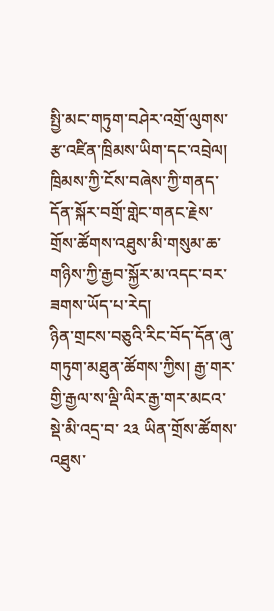སྤྱི་མང་གཏུག་བཤེར་འགྲོ་ལུགས་རྩ་འཛིན་ཁྲིམས་ཡིག་དང་འབྲེལ། ཁྲིམས་ཀྱི་ངོས་བཞེས་ཀྱི་གནད་དོན་སྐོར་བགྲོ་གླེང་གནང་རྗེས་གྲོས་ཚོགས་འཐུས་མི་གསུམ་ཆ་གཉིས་ཀྱི་རྒྱབ་སྐྱོར་མ་འདང་བར་ཟགས་ཡོད་པ་རེད།
ཉིན་གྲངས་བཅུའི་རིང་བོད་དོན་ཞུ་གཏུག་མཐུན་ཚོགས་ཀྱིས། རྒྱ་གར་གྱི་རྒྱལ་ས་ལྡི་ལིར་རྒྱ་གར་མངའ་སྡེ་མི་འདྲ་བ་ ༢༣ ཡིན་གྲོས་ཚོགས་འཐུས་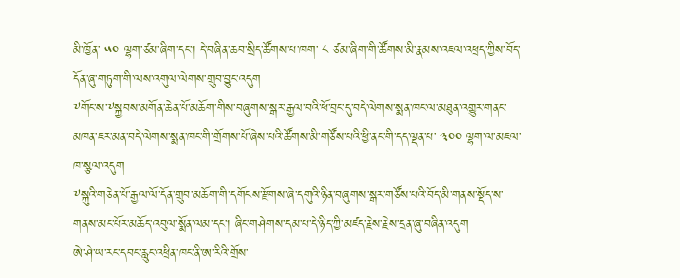མི་ཁྱོན་ ༥༠ ལྷག་ཙམ་ཞིག་དང་། དེ་བཞིན་ཆབ་སྲིད་ཚོགས་པ་ཁག་ ༨ ཙམ་ཞིག་གི་ཚོགས་མི་རྣམས་འཇལ་འཕྲད་ཀྱིས་བོད་དོན་ཞུ་གཏུག་གི་ལས་འགུལ་ལེགས་གྲུབ་བྱུང་འདུག
༸གོང་ས་༸སྐྱབས་མགོན་ཆེན་པོ་མཆོག་གིས་བཞུགས་སྒར་རྒྱལ་བའི་ཕོ་བྲང་དུ་བདེ་ལེགས་སྨན་ཁང་ལ་མཐུན་འགྱུར་གནང་མཁན་ཇར་མན་བདེ་ལེགས་སྨན་ཁང་གི་གྲོགས་པོ་ཞེས་པའི་ཚོགས་མི་གཙོས་པའི་ཕྱི་ནང་གི་དད་ལྡན་པ་ ༣༠༠ ལྷག་ལ་མཇལ་ཁ་སྩལ་འདུག
༸སྐུའི་གཅེན་པོ་རྒྱལ་ལོ་དོན་གྲུབ་མཆོག་གི་དགོངས་རྫོགས་ཞེ་དགུའི་ཉིན་བཞུགས་སྒར་གཙོས་པའི་བོད་མི་གནས་སྡོད་ས་གནས་མང་པོར་མཆོད་འབུལ་སྨོན་ལམ་དང་། ཞིང་གཤེགས་དམ་པ་དེ་ཉིད་ཀྱི་མཛད་རྗེས་རྗེས་དྲན་ཞུ་བཞིན་འདུག
ཨེ་ཤེ་ཡ་རང་དབང་རླུང་འཕྲིན་ཁང་ནི་ཨ་རིའི་གྲོས་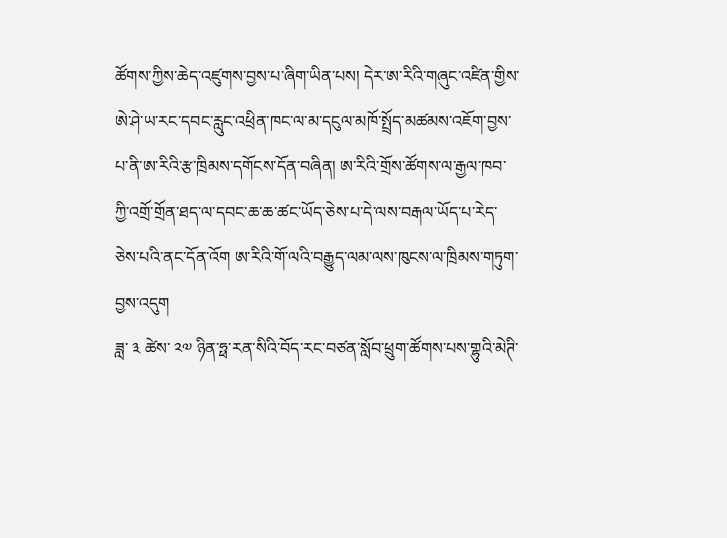ཚོགས་ཀྱིས་ཆེད་འཛུགས་བྱས་པ་ཞིག་ཡིན་པས། དེར་ཨ་རིའི་གཞུང་འཛིན་གྱིས་ཨེ་ཤེ་ཡ་རང་དབང་རླུང་འཕྲིན་ཁང་ལ་མ་དངུལ་མཁོ་སྤྲོད་མཚམས་འཇོག་བྱས་པ་ནི་ཨ་རིའི་རྩ་ཁྲིམས་དགོངས་དོན་བཞིན། ཨ་རིའི་གྲོས་ཚོགས་ལ་རྒྱལ་ཁབ་ཀྱི་འགྲོ་གྲོན་ཐད་ལ་དབང་ཆ་ཆ་ཚང་ཡོད་ཅེས་པ་དེ་ལས་བརྒལ་ཡོད་པ་རེད་ཅེས་པའི་ནང་དོན་འོག ཨ་རིའི་གོ་ལའི་བརྒྱུད་ལམ་ལས་ཁུངས་ལ་ཁྲིམས་གཏུག་བྱས་འདུག
ཟླ་ ༣ ཚེས་ ༢༧ ཉིན་ཧྥ་རན་སིའི་བོད་རང་བཙན་སློབ་ཕྲུག་ཚོགས་པས་གྷུའི་མེཊི་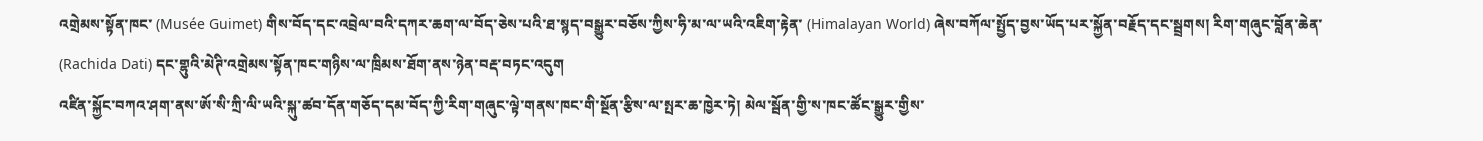འགྲེམས་སྟོན་ཁང་ (Musée Guimet) གིས་བོད་དང་འབྲེལ་བའི་དཀར་ཆག་ལ་བོད་ཅེས་པའི་ཐ་སྙད་བསྒྱུར་བཅོས་ཀྱིས་ཧི་མ་ལ་ཡའི་འཇིག་རྟེན་ (Himalayan World) ཞེས་བཀོལ་སྤྱོད་བྱས་ཡོད་པར་སྐྱོན་བརྗོད་དང་སྦྲགས། རིག་གཞུང་བློན་ཆེན་ (Rachida Dati) དང་གྷུའི་མེཊི་འགྲེམས་སྟོན་ཁང་གཉིས་ལ་ཁྲིམས་ཐོག་ནས་ཉེན་བརྡ་བཏང་འདུག
འཛིན་སྐྱོང་བཀའ་ཤག་ནས་ཨོ་སི་ཀྲི་ལི་ཡའི་སྐུ་ཚབ་དོན་གཅོད་དམ་བོད་ཀྱི་རིག་གཞུང་ལྟེ་གནས་ཁང་གི་སྔོན་རྩིས་ལ་སྤར་ཆ་ཁྱེར་ཏེ། མེལ་སྦོན་གྱི་ས་ཁང་ཚོང་སྒྱུར་གྱིས་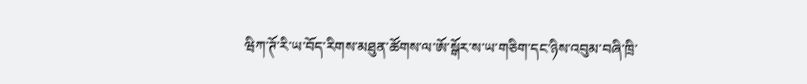ཝིཀ་ཊོ་རི་ཡ་བོད་རིགས་མཐུན་ཚོགས་ལ་ཨོ་སྒོར་ས་ཡ་གཅིག་དང་ཉིས་འབུམ་བཞི་ཁྲི་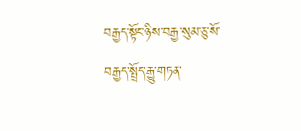བརྒྱད་སྟོང་ཉིས་བརྒྱ་སུམ་ཅུ་སོ་བརྒྱད་སྤྲོད་རྒྱུ་གཏན་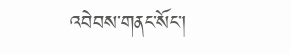འབེབས་གནང་སོང་།